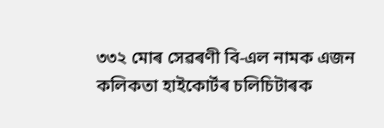৩৩২ মোৰ সেৱৰণী বি-এল নামক এজন কলিকতা হাইকোৰ্টৰ চলিচিটাৰক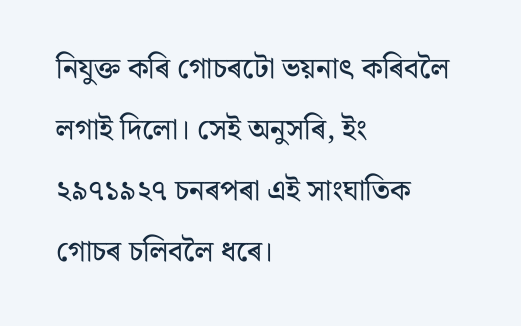নিযুক্ত কৰি গোচৰটো ভয়নাৎ কৰিবলৈ লগাই দিলো। সেই অনুসৰি, ইং ২৯৭১৯২৭ চনৰপৰা এই সাংঘাতিক গোচৰ চলিবলৈ ধৰে।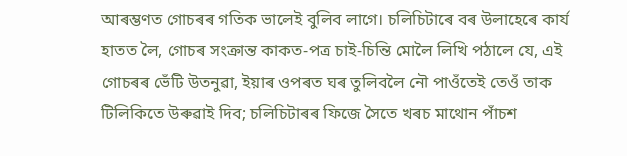আৰম্ভণত গোচৰৰ গতিক ভালেই বুলিব লাগে। চলিচিটাৰে বৰ উলাহেৰে কাৰ্য হাতত লৈ, গোচৰ সংক্ৰান্ত কাকত-পত্ৰ চাই-চিন্তি মোলৈ লিখি পঠালে যে, এই গোচৰৰ ভেঁটি উতনুৱা, ইয়াৰ ওপৰত ঘৰ তুলিবলৈ নৌ পাওঁতেই তেওঁ তাক টিলিকিতে উৰুৱাই দিব; চলিচিটাৰৰ ফিজে সৈতে খৰচ মাথোন পাঁচশ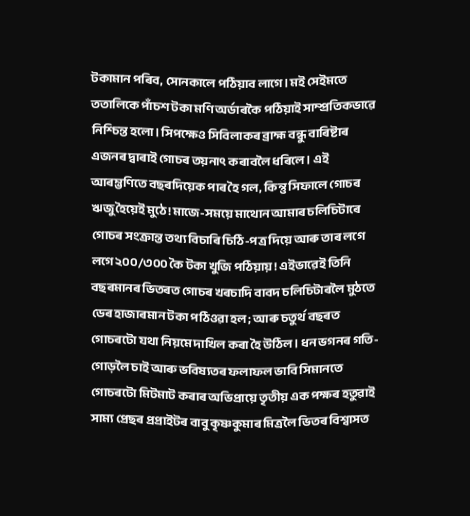টকামান পৰিব, সোনকালে পঠিয়াব লাগে। মই সেইমতে ততালিকে পাঁচশ টকা মণি অৰ্ডাৰকৈ পঠিয়াই সাম্প্ৰতিকভাৱে নিশ্চিন্ত হলো। সিপক্ষেও সিবিলাকৰ ব্ৰাহ্ম বন্ধু বাৰিষ্টাৰ এজনৰ দ্বাৰাই গোচৰ তয়নাৎ কৰাবলৈ ধৰিলে। এই আৰম্ভণিতে বছৰদিয়েক পাৰ হৈ গল, কিন্তু সিফালে গোচৰ ঋজু হৈয়েই মুঠে! মাজে-সময়ে মাথোন আমাৰ চলিচিটাৰে গোচৰ সংক্ৰান্ত তথ্য বিচাৰি চিঠি-পত্ৰ দিয়ে আৰু তাৰ লগে লগে ২০০/৩০০ কৈ টকা খুজি পঠিয়ায়! এইভাৱেই তিনি বছৰমানৰ ভিতৰত গোচৰ খৰচাদি বাবদ চলিচিটাৰলৈ মুঠতে ডেৰ হাজাৰমান টকা পঠিওৱা হল; আৰু চতুৰ্থ বছৰত গোচৰটো যথা নিয়মে দাখিল কৰা হৈ উঠিল। ধন ভগনৰ গতি-গোড়লৈ চাই আৰু ভবিষ্যতৰ ফলাফল ভাবি সিমানতে গোচৰটো মিটমাট কৰাৰ অভিপ্ৰায়ে তৃতীয় এক পক্ষৰ হতুৱাই সাম্য প্ৰেছৰ প্ৰপ্ৰাইটৰ বাবু কৃষ্ণকুমাৰ মিত্ৰলৈ ভিতৰ বিশ্বাসত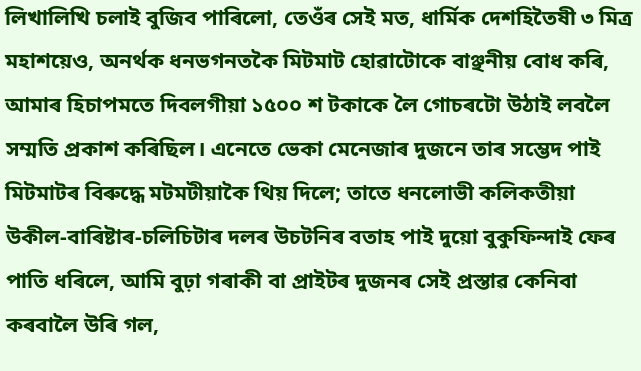লিখালিখি চলাই বুজিব পাৰিলো, তেওঁৰ সেই মত, ধাৰ্মিক দেশহিতৈষী ৩ মিত্ৰ মহাশয়েও, অনৰ্থক ধনভগনতকৈ মিটমাট হোৱাটোকে বাঞ্ছনীয় বোধ কৰি, আমাৰ হিচাপমতে দিবলগীয়া ১৫০০ শ টকাকে লৈ গোচৰটো উঠাই লবলৈ সম্মতি প্ৰকাশ কৰিছিল। এনেতে ভেকা মেনেজাৰ দুজনে তাৰ সম্ভেদ পাই মিটমাটৰ বিৰুদ্ধে মটমটীয়াকৈ থিয় দিলে; তাতে ধনলোভী কলিকতীয়া উকীল-বাৰিষ্টাৰ-চলিচিটাৰ দলৰ উচটনিৰ বতাহ পাই দুয়ো বুকুফিন্দাই ফেৰ পাতি ধৰিলে, আমি বুঢ়া গৰাকী বা প্ৰাইটৰ দুজনৰ সেই প্ৰস্তাৱ কেনিবা কৰবালৈ উৰি গল,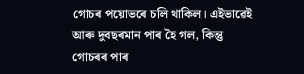গোচৰ পয়োভৰে চলি থাকিল। এইভাৱেই আৰু দুবছৰমান পাৰ হৈ গল, কিন্তু গোচৰৰ পাৰ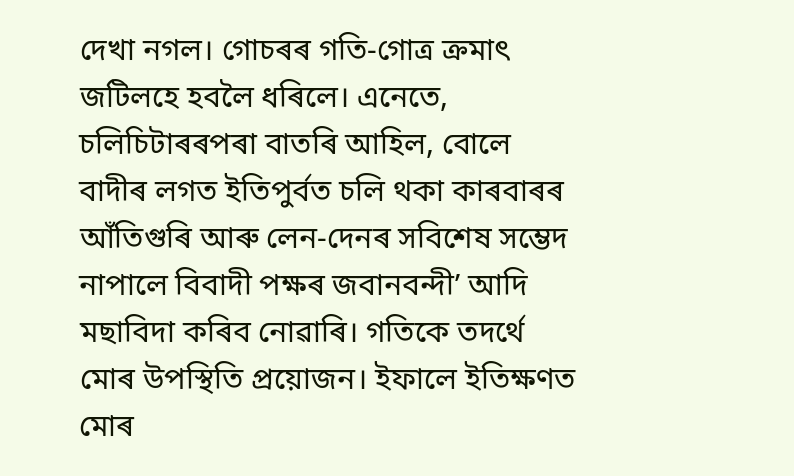দেখা নগল। গোচৰৰ গতি-গোত্ৰ ক্ৰমাৎ জটিলহে হবলৈ ধৰিলে। এনেতে, চলিচিটাৰৰপৰা বাতৰি আহিল, বোলে বাদীৰ লগত ইতিপুৰ্বত চলি থকা কাৰবাৰৰ আঁতিগুৰি আৰু লেন-দেনৰ সবিশেষ সম্ভেদ নাপালে বিবাদী পক্ষৰ জবানবন্দী’ আদি মছাবিদা কৰিব নোৱাৰি। গতিকে তদৰ্থে মোৰ উপস্থিতি প্ৰয়োজন। ইফালে ইতিক্ষণত মোৰ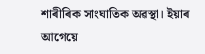শাৰীৰিক সাংঘাতিক অৱস্থা। ইয়াৰ আগেয়ে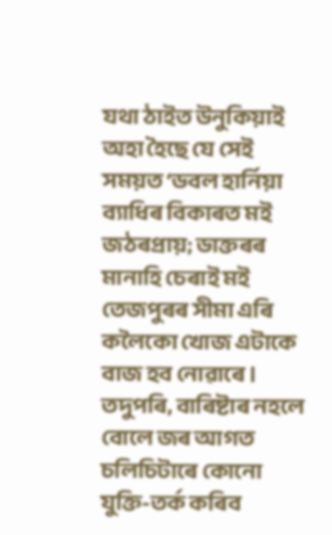যথা ঠাইত উনুকিয়াই অহা হৈছে যে সেই সময়ত ‘ডবল হাৰ্নিয়া ব্যাধিৰ বিকাৰত মই জঠৰপ্ৰায়; ডাক্তৰৰ মানাহি চেৰাই মই তেজপুৰৰ সীমা এৰি কলৈকো খোজ এটাকে বাজ হব নোৱাৰে। তদুপৰি, বাৰিষ্টাৰ নহলে বোলে জৰ আগত চলিচিটাৰে কোনো যুক্তি-তৰ্ক কৰিব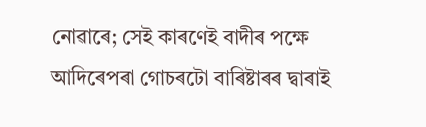নোৱাৰে; সেই কাৰণেই বাদীৰ পক্ষে আদিৰেপৰা গোচৰটো বাৰিষ্টাৰৰ দ্বাৰাই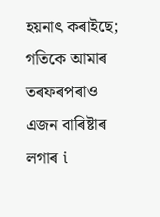হয়নাৎ কৰাইছে; গতিকে আমাৰ তৰফৰপৰাও এজন বাৰিষ্টাৰ লগাৰ i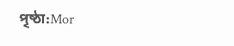পৃষ্ঠা:Mor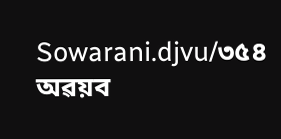Sowarani.djvu/৩৫৪
অৱয়ব